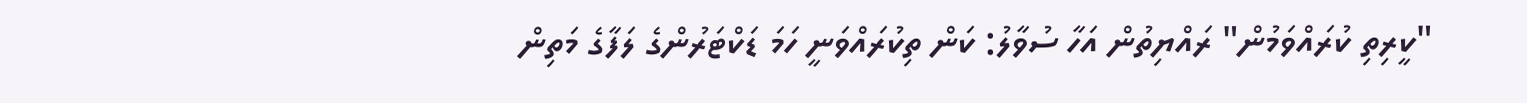"ކީރިތި ކުރައްވަމުން" ރައްޔިތުން އަހާ ސުވާލު: ކަން ތިކުރައްވަނީ ހަމަ ޑަކްޓަރުންގެ ލަފާގެ މަތިން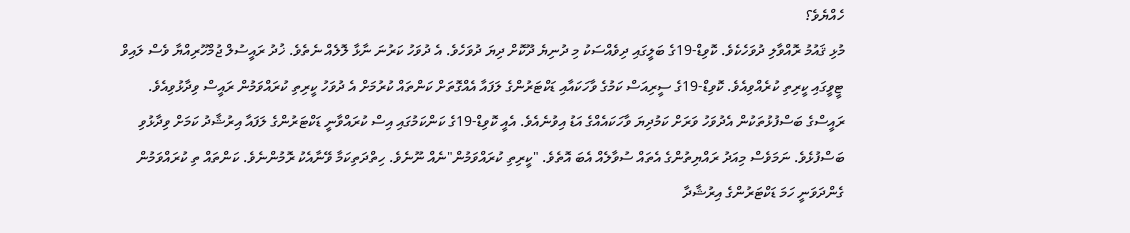ހެއްޔެވެ؟
މުޅި ޤައުމު ރޮއްވާލި ދުވަހެކެވެ. ކޮވިޑް-19ގެ ބަލީގައި ދިވެއްސަކު މި ދުނިޔެ ދޫކޮށް ދިޔަ ދުވަހެވެ. އެ ދުވަހު ކަރުނަ ނާޅާ ލޮލެއް ނެތެވެ. ޚުދު ރައީސުލް ޖުމްހޫރިއްޔާ ވެސް ލައިވް ޓީވީގައި ކީރިތި ކުރެއްވިއެވެ. ކޮވިޑް-19ގެ ސީރިއަސް ކަމުގެ ވާހަކައާއި ޑަކްޓަރުންގެ ލަފައާ އެއްގޮތަށް ކަންތައް ކުރުމަށް އެ ދުވަހު ކީރިތި ކުރައްވަމުން ރައީސް ވިދާޅުވިއެވެ. ރައީސްގެ ބަސްފުޅުތަކުން އެދުވަހު ވަރަށް ކަމުދިޔަ ވާހަކައެއްގެ އަޑު އިވުނެއެވެ. އެއީ ކޮވިޑް-19ގެ ކަންކަމުގައި އިސް ކުރައްވާނީ ޑަކްޓަރުންގެ ލަފައާ އިރުޝާދު ކަމަށް ވިދާޅުވި ބަސްފުޅެވެ. ނަމަވެސް މިއަދު ރައްޔިތުންގެ އެތައް ސުވާލެއް އެބަ އޮތެވެ. "ކީރިތި ކުރައްވަމުން"ނެއް ނޫނެވެ. ހިތްދަތިކަމާ ވޭނާއެކު ރޮމުންނެވެ. ކަންތައް ތި ކުރައްވަމުން ގެންދަވަނީ ހަމަ ޑަކްޓަރުންގެ އިރުޝާދާ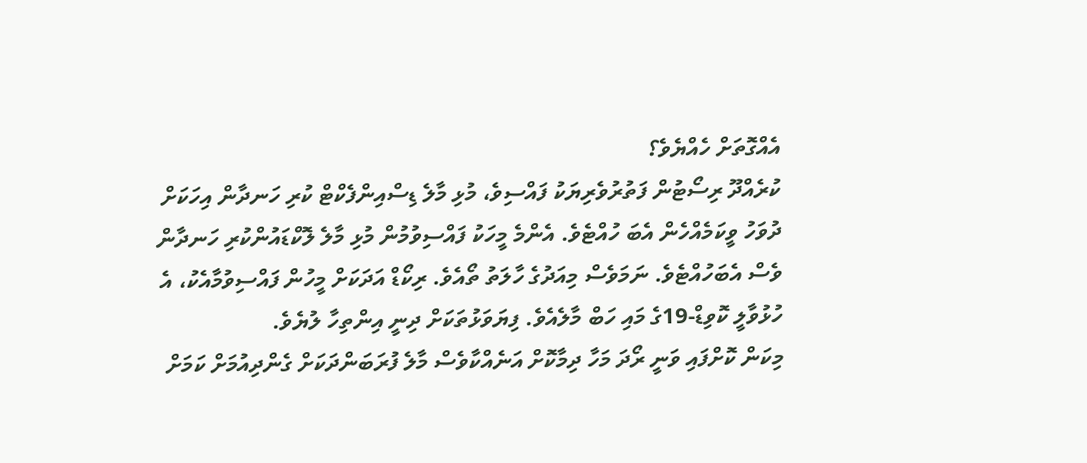އެއްގޮތަށް ހެއްޔެވެ؟
ކުރެއްދޫ ރިސޯޓުން ފަތުރުވެރިޔަކު ފައްސިވެ، މުޅި މާލެ ޑިސްއިންފެކްޓް ކުރި ހަނދާން އިހަކަށް ދުވަހު ވީކަމެއްހެން އެބަ ހުއްޓެވެ. އެންމެ މީހަކު ފައްސިވުމުން މުޅި މާލެ ލޮކްޑައުންކުރި ހަނދާން ވެސް އެބަހުއްޓެވެ. ނަމަވެސް މިއަދުގެ ހާލަތު ތޯއެވެ. ރިކޯޑް އަދަކަށް މީހުން ފައްސިވުމާއެކު، އެ ހުޅުވާލީ ކޮވިޑް-19ގެ މައި ހަބް މާލެއެވެ. ފިޔަވަޅުތަކަށް ދިނީ އިންތިހާ ލުޔެވެ.
މިކަން ކޮށްފައި ވަނީ ރޯދަ މަހާ ދިމާކޮށް އަނެއްކާވެސް މާލެ ފުރަބަންދަކަށް ގެންދިއުމަށް ކަމަށް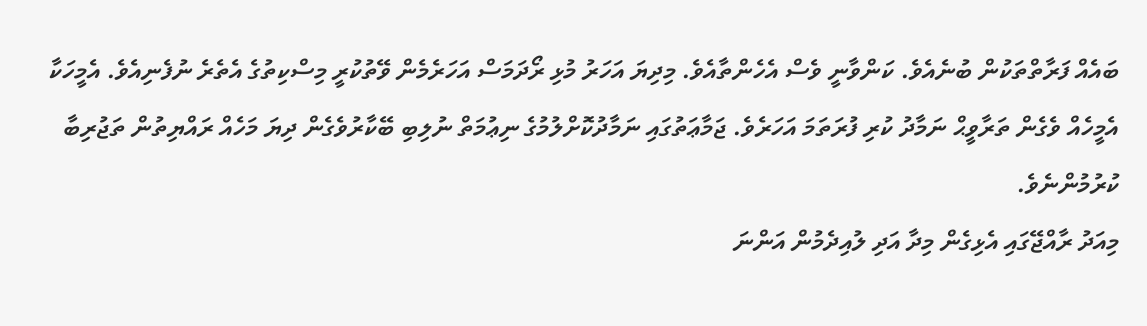ބައެއް ފަރާތްތަކުން ބުނެއެވެ. ކަންވާނީ ވެސް އެހެންތާއެވެ. މިދިޔަ އަހަރު މުޅި ރޯދަމަސް އަހަރެމެން ވޭތުކުރީ މިސްކިތުގެ އެތެރެ ނުފެނިއެވެ. އެމީހަކާ އެމީހެއް ވެގެން ތަރާވީޙް ނަމާދު ކުރި ފުރަތަމަ އަހަރެވެ. ޖަމާޢަތުގައި ނަމާދުކޮށްލުމުގެ ނިޢުމަތް ނުލިބި ބޭކާރުވެގެން ދިޔަ މަހެއް ރައްޔިތުން ތަޖުރިބާ ކުރުމުންނެވެ.
މިއަދު ރާއްޖޭގައި އެޅިގެން މިދާ އަދި ލުއިދެމުން އަންނަ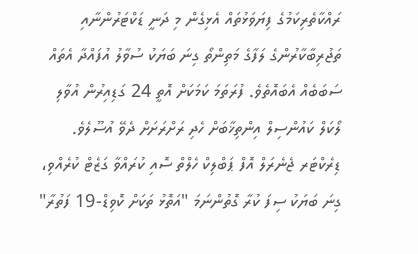ރައްކާތެރިކަމުގެ ފިޔަވަޅުތައް އެޅިގެން މި ދަނީ ޑަކްޓަރުންނާއި ތަޖުރިބާކާރުންގެ ލަފާގެ މަތިންތޯ ގިނަ ބަޔަކު ސުވާލު އުފައްދާ އެތައް ސަބަބެއް އެބައޮތެވެ. ފުރަތަމަ ކަމަކަށް އޮތީ 24 ގަޑިއިރުން އުވާލި ލޯކަލް ކައުންސިލް އިންތިޚާބަށް ހެދި ރަށްރަށަށް ދެވޭ އުސޫލެވެ. ޑިރެކްޓަރ ޖެނެރަލް އޮފް ޕަބްލިކް ހެލްތް ސޮއި ކުރައްވާ ގަޒެޓް ކުރެއްވި، ގިނަ ބަޔަކު ސިފަ ކުރާ ގޮތުންނަމަ "އަތޮޅު ތަކަށް ކޮވިޑް-19 ފަތުރާ"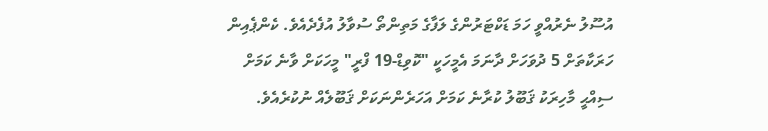އުސޫލު ނެރުއްވީ ހަމަ ޑަކްޓަރުންގެ ލަފާގެ މަތިންތޯ ސުވާލު އުފެދެއެވެ. ކެންޕެއިން ހަރަކާތަށް 5 ދުވަހަށް ދާނަމަ އެމީހަކީ "ކޮވިޑް-19 ފްރީ" މީހަކަށް ވާނެ ކަމަށް ސިއްޙީ މާހިރަކު ޤަބޫލު ކުރާނެ ކަމަށް އަހަރެންނަކަށް ޤަބޫލެއް ނުކުރެއެވެ.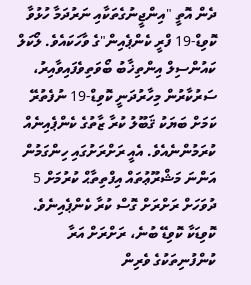ދެން އޮތީ "އިންޖީނުގެތަކާއި ނަރުދަމާ ހުޅުވާ ކޮވިޑް-19 ފްރީ ކެންޕެއިން"ގެ ވާހަކައެވެ. ލޯކަލް ކައުންސިލް އިންތިޚާބު ބޯވަތިވެފައިވާއިރު، ސަރުކާރުން މިހާރުދަނީ ކޮވިޑް-19 ނުފެތުރޭ ކަމަށް ބަޔަކު ޤަބޫލު ކުރާ ޒާތުގެ ކެންޕެއިނެއް ކުރަމުންނެއެވެ. އެއީ ރަށްރަށުގައި ހިންގަމުން އަންނަ މަޝްރޫޢުތައް އިފްތިތާޙް ކުރުމަށް 5 ދުވަހަށް ރަށްރަށް ގޮސް ކުރާ ކެންޕެއިނެވެ. ކޮވިޑަކާ ކޮވިޑޭ ބުނެ، ރަށްރަށް އަރާ ކުންފުނިތަކުގެ ވެރިން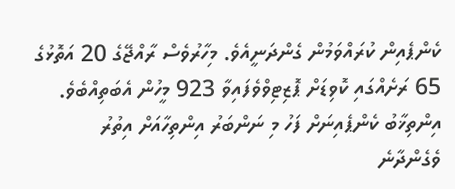ކެންޕެއިން ކުރައްވަމުން ގެންދަނީއެވެ. މިހާރުވެސް ރާއްޖޭގެ 20 އަތޮޅުގެ 65 ރަށެއްގައި ކޮވިޑަށް ޕޮޒިޓިވްވެފައިވާ 923 މީހުން އެބަތިއްބެވެ. އިންތިޚާބު ކެންޕެއިނަށް ފަހު މި ނަންބަރު އިންތިހާއަށް އިތުރު ވެގެންދާނެ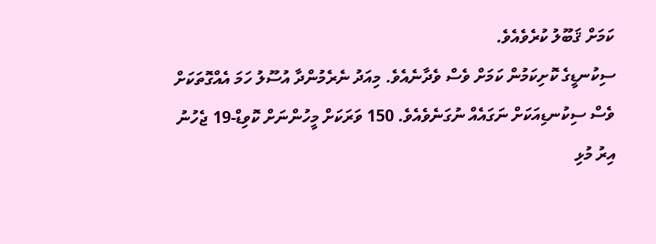ކަމަށް ޤަބޫލު ކުރެވެއެވެ.
ސިކުނޑީގެ ކޮށިކަމުން ކަމަށް ވެސް ވެދާނެއެވެ. މިއަދު ނެރެމުންދާ އުސޫލު ހަމަ އެއްގޮތަކަށް ވެސް ސިކުނޑިއަކަށް ނަގައެއް ނުގަނެވެއެވެ. 150 ވަރަކަށް މީހުންނަށް ކޮވިޑް-19 ޖެހުނު އިރު މުޅި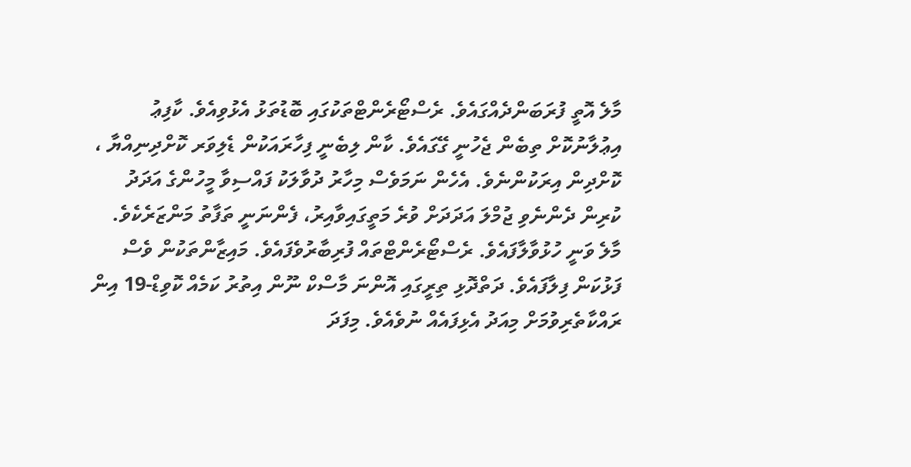މާލެ އޮތީ ފުރަބަންދެއްގައެވެ. ރެސްޓޯރެންޓްތަކުގައި ބޮޑުތަޅު އެޅުވިއެވެ. ކާފިޢު އިޢުލާނުކޮށް ތިބެން ޖެހުނީ ގޭގައެވެ. ކާން ލިބެނީ ފިހާރައަކުން ޑެލިވަރ ކޮށްދިނިއްޔާ ، ކޮށްދިން އިރަކުންނެވެ. އެހެން ނަމަވެސް މިހާރު ދުވާލަކު ފައްސިވާ މީހުންގެ އަދަދު ކުރިން ދެންނެވި ޖުމްލަ އަދަދަށް ވުރެ މަތީގައިވާއިރު، ފެންނަނީ ތަފާތު މަންޒަރެކެވެ. މާލެ ވަނީ ހުޅުވާލާފައެވެ. ރެސްޓޯރެންޓްތައް ފުރިބާރުވެފައެވެ. މައިޒާންތަކުން ވެސް ފަޅުކަން ފިލާފައެވެ. ދަތްދޮޅި ތިރީގައި އޮންނަ މާސްކް ނޫން އިތުރު ކަމެއް ކޮވިޑް-19 އިން ރައްކާތެރިވުމަށް މިއަދު އެޅިފައެއް ނުވެއެވެ. މިފަދަ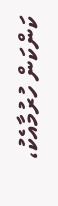ކަންކަން ހުރުމާއެކު،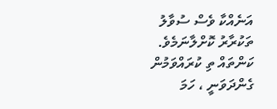އަނެއްކާ ވެސް ސުވާލު ތަކުރާރު ކޮށްލާނަމެވެ. ކަންތައް ތި ކުރައްވަމުން ގެންދަވަނީ ، ހަމަ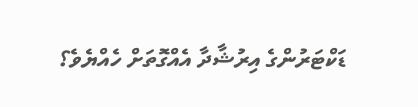ޑަކްޓަރުންގެ އިރުޝާދާ އެއްގޮތަށް ހެއްޔެވެ؟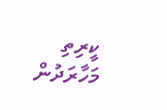ކީރިތި މަހާރަދުން